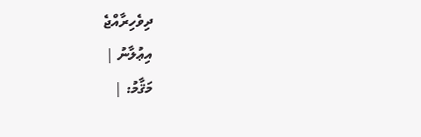ދިވެހިރާއްޖެ
އިޢުލާނު |
މަޤާމު: |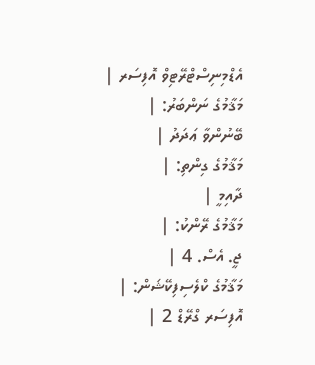އެޑްމިނިސްޓްރޭޓިވް އޮފިސަރ |
މަޤާމުގެ ނަންބަރު: |
ބޭނުންވާ ޢަދަދު |
މަޤާމުގެ ގިންތި: |
ދާއިމީ |
މަޤާމުގެ ރޭންކު: |
ޖީ. އެސް. 4 |
މަޤާމުގެ ކްލެސިފިކޭޝަން: |
އޮފިސަރ ގްރޭޑް 2 |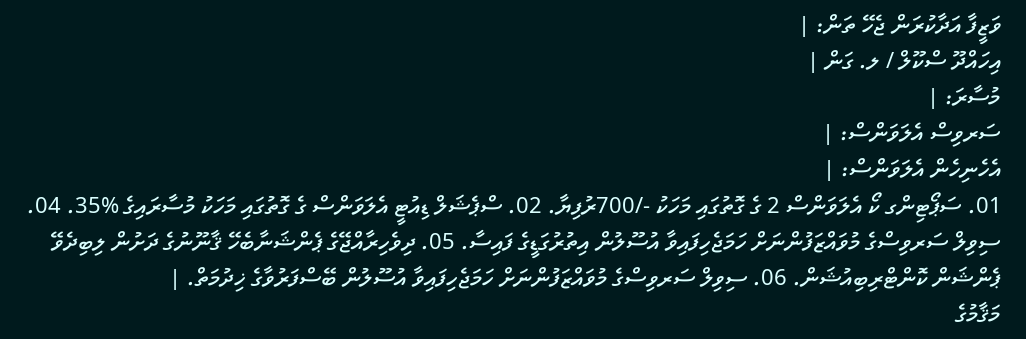ވަޒީފާ އަދާކުރަން ޖެހޭ ތަން: |
އިހައްދޫ ސްކޫލް / ލ. ގަން |
މުސާރަ: |
ސަރވިސް އެލަވަންސް: |
އެހެނިހެން އެލަވަންސް: |
01. ސަޕޯޓިންގ ކޯ އެލަވަންސް 2 ގެ ގޮތުގައި މަހަކު -/700ރުފިޔާ. 02. ސްޕެޝަލް ޑިއުޓީ އެލަވަންސް ގެ ގޮތުގައި މަހަކު މުސާރައިގެ %35. 04. ސިވިލް ސަރވިސްގެ މުވައްޒަފުންނަށް ހަމަޖެހިފައިވާ އުސޫލުން އިތުރުގަޑީގެ ފައިސާ. 05. ދިވެހިރާއްޖޭގެ ޕެންޝަނާބެހޭ ޤާނޫނުގެ ދަށުން ލިބިދެވޭ ޕެންޝަން ކޮންޓްރިބިއުޝަން. 06. ސިވިލް ސަރވިސްގެ މުވައްޒަފުންނަށް ހަމަޖެހިފައިވާ އުސޫލުން ބޭސްފަރުވާގެ ޚިދުމަތް. |
މަޤާމުގެ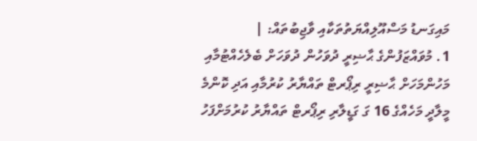މައިގަނޑު މަސްއޫލިއްޔަތުތަކާއި ވާޖިބުތައް: |
1. މުވައްޒަފުންގެ ޙާޟިރީ ދުވަހުން ދުވަހަށް ބެލެހެއްޓުމާއި މަހުންމަހަށް ޙާޟިރީ ރިޕޯރޓް ތައްޔާރު ކުރުމާއި އަދި ކޮންމެ މީލާދީ މަހެއްގެ 16 ގަ ގަޑީލާރި ރިޕޯރޓް ތައްޔާރު ކުރުމަށްފަހު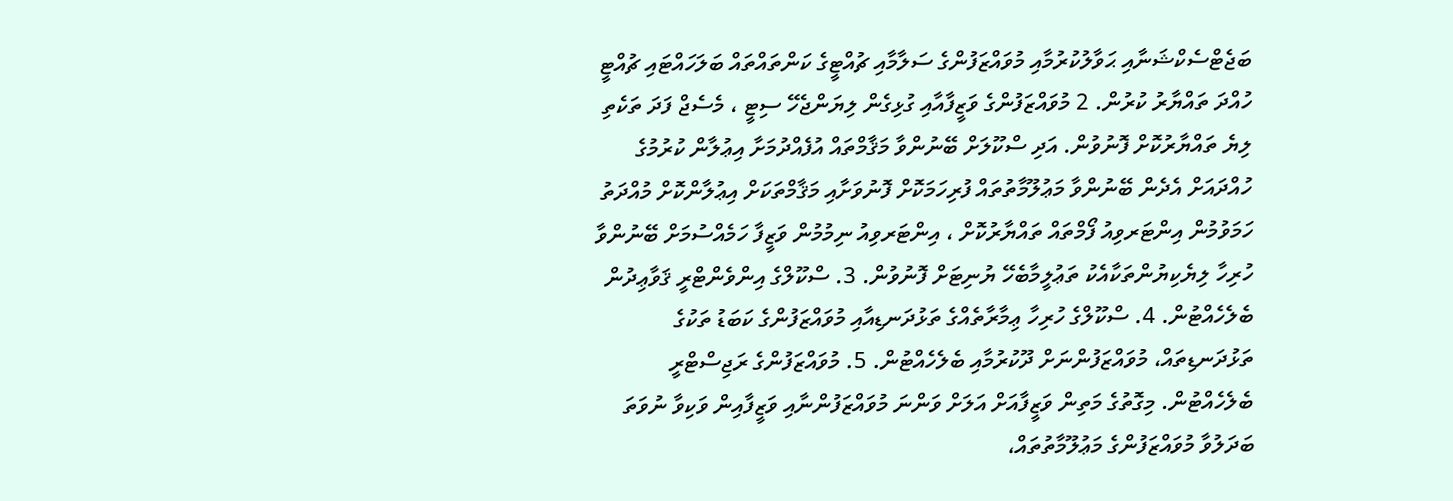ބަޖެޓްސެކްޝަނާއި ޙަވާލުކުރުމާއި މުވައްޒަފުންގެ ސަލާމާއި ޗުއްޓީގެ ކަންތައްތައް ބަލަހައްޓައި ޗުއްޓީ ހުއްދަ ތައްޔާރު ކުރުން. 2 މުވައްޒަފުންގެ ވަޒީފާއާއި ގުޅިގެން ލިޔަންޖެހޭ ސިޓީ ، މެސެޖް ފަދަ ތަކެތި ލިޔެ ތައްޔާރުކޮށް ފޮނުވުން. އަދި ސްކޫލަށް ބޭނުންވާ މަޤާމްތައް އުފެއްދުމަށާ އިޢުލާން ކުރުމުގެ ހުއްދައަށް އެދެން ބޭނުންވާ މަޢުލޫމާތުތައް ފުރިހަމަކޮށް ފޮނުވަށާއި މަޤާމްތަކަށް އިޢުލާންކޮށް މުއްދަތު ހަމަވުމުން އިންޓަރވިއު ފޯމްތައް ތައްޔާރުކޮށް ، އިންޓަރވިއު ނިމުމުން ވަޒީފާ ހަމެއްސުމަށް ބޭނުންވާ ހުރިހާ ލިޔެކިޔުންތަކާއެކު ތަޢުލީމާބެހޭ ޔުނިޓަށް ފޮނުވުން. 3. ސްކޫލްގެ އިންވެންޓްރީ ޤަވާޢިދުން ބެލެހެއްޓުން. 4. ސްކޫލްގެ ހުރިހާ ޢިމާރާތެއްގެ ތަޅުދަނޑިއާއި މުވައްޒަފުންގެ ކަބަޑު ތަކުގެ ތަޅުދަނޑިތައް، މުވައްޒަފުންނަށް ދޫކުރުމާއި ބެލެހެއްޓުން. 5. މުވައްޒަފުންގެ ރަޖިސްޓްރީ ބެލެހެއްޓުން. މިގޮތުގެ މަތިން ވަޒީފާއަށް އަލަށް ވަންނަ މުވައްޒަފުންނާއި ވަޒީފާއިން ވަކިވާ ނުވަތަ ބަދަލުވާ މުވައްޒަފުންގެ މަޢުލޫމާތުތައް،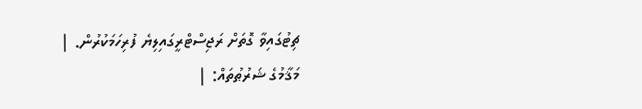ޗިޓުގައިވާ ގޮތަށް ރަޖިސްޓްރީގައިލިޔެ ފުރިހަމަކުރުން. |
މަޤާމުގެ ޝަރުޠުތައް: |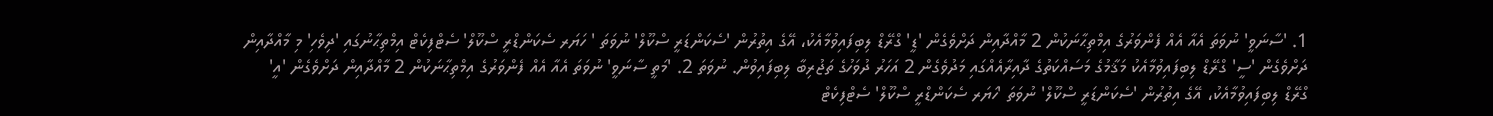1. 'ސާނަވީ' ނުވަތަ އެއާ އެއް ފެންވަރުގެ އިމްތިޙާނަކުން 2 މާއްދާއިން ދަށްވެގެން 'ޑީ' ގްރޭޑް ލިބިފައިވުމާއެކު، އޭގެ އިތުރުން 'ސެކަންޑަރީ ސްކޫލް' ނުވަތަ ' ހަޔަރ ސެކަންޑްރީ ސްކޫލް' ސެޓްފިކެޓް އިމްތިޙާނުގައި 'ދިވެހި' މި މާއްދާއިން ދަށްވެގެން 'ސީ' ގްރޭޑް ލިބިފައިވުމާއެކު މަޤާމުގެ މަސައްކަތުގެ ދާއިރާއެއްގައި މަދުވެގެން 2 އަހަރު ދުވަހުގެ ތަޖުރިބާ ލިބިފައިވުން. ނުވަތަ 2. 'މަތީ ސާނަވީ' ނުވަތަ އެއާ އެއް ފެންވަރުގެ އިމްތިޙާނަކުން 2 މާއްދާއިން ދަށްވެގެން 'އީ' ގްރޭޑް ލިބިފައިވުމާއެކު، އޭގެ އިތުރުން 'ސެކަންޑަރީ ސްކޫލް' ނުވަތަ 'ހަޔަރ ސެކަންޑްރީ ސްކޫލް' ސެޓްފިކެޓް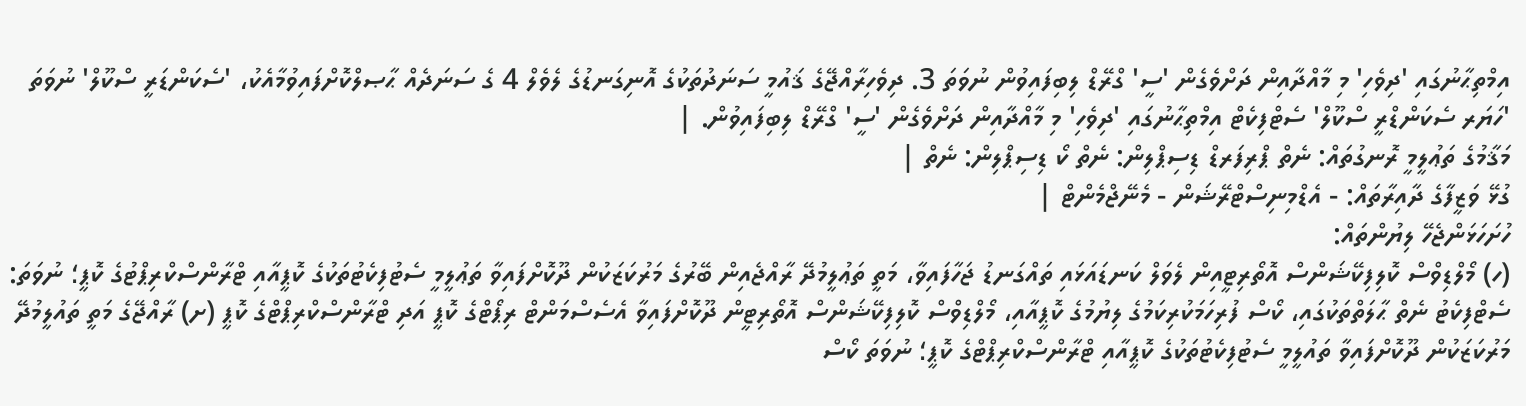އިމްތިޙާނުގައި 'ދިވެހި' މި މާއްދާއިން ދަށްވެގެން 'ސީ' ގްރޭޑް ލިބިފައިވުން ނުވަތަ 3. ދިވެހިރާއްޖޭގެ ޤައުމީ ސަނަދުތަކުގެ އޮނިގަނޑުގެ ލެވެލް 4 ގެ ސަނަދެއް ޙާޞލްކޮށްފައިވުމާއެކު، 'ސެކަންޑަރީ ސްކޫލް' ނުވަތަ 'ހަޔަރ ސެކަންޑްރީ ސްކޫލް' ސެޓްފިކެޓް އިމްތިޙާނުގައި 'ދިވެހި' މި މާއްދާއިން ދަށްވެގެން 'ސީ' ގްރޭޑް ލިބިފައިވުން. |
މަޤާމުގެ ތަޢުލީމީ ރޮނގުތައް: ނެތް ޕްރިފަރޑް ޑިސިޕްލިން: ނެތް ކޯ ޑިސިޕްލިން: ނެތް |
ގުޅޭ ވަޒީފާގެ ދާއިރާތައް: - އެޑްމިނިސްޓްރޭޝަން - މެނޭޖްމެންޓް |
ހުށަހަޅަންޖެހޭ ލިޔުންތައް:
(ހ) މޯލްޑިވްސް ކޮލިފިކޭޝަންސް އޮތޯރިޓީއިން ލެވަލް ކަނޑައަޅައި ތައްގަނޑު ޖަހާފައިވާ، މަތީ ތަޢުލީމުދޭ ރާއްޖެއިން ބޭރުގެ މަރުކަޒަކުން ދޫކޮށްފައިވާ ތަޢުލީމީ ސެޓުފިކެޓުތަކުގެ ކޮޕީއާއި ޓްރާންސްކްރިޕްޓުގެ ކޮޕީ؛ ނުވަތަ: ސެޓްފިކެޓު ނެތް ޙާލަތްތަކުގައި، ކޯސް ފުރިހަމަކުރިކަމުގެ ލިޔުމުގެ ކޮޕީއާއި، މޯލްޑިވްސް ކޮލިފިކޭޝަންސް އޮތޯރިޓީން ދޫކޮށްފައިވާ އެސެސްމަންޓް ރިޕޯޓްގެ ކޮޕީ އަދި ޓްރާންސްކްރިޕްޓްގެ ކޮޕީ (ށ) ރާއްޖޭގެ މަތީ ތައުލީމުދޭ މަރުކަޒަކުން ދޫކޮށްފައިވާ ތައުލީމީ ސެޓުފިކެޓުތަކުގެ ކޮޕީއާއި ޓްރާންސްކްރިޕްޓްގެ ކޮޕީ؛ ނުވަތަ ކޯސް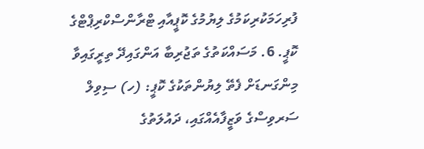ފުރިހަމަކުރިކަމުގެ ލިޔުމުގެ ކޮޕީއާއި ޓްރާންސްކްރިޕްޓްގެ ކޮޕީ. 6. މަސައްކަތުގެ ތަޖުރިބާ އަންގައިދޭ ތިރީގައިވާ މިންގަނޑަށް ފެތޭ ލިޔުންތަކުގެ ކޮޕީ: (ހ) ސިވިލް ސަރވިސްގެ ވަޒީފާއެއްގައި، ދައުލަތުގެ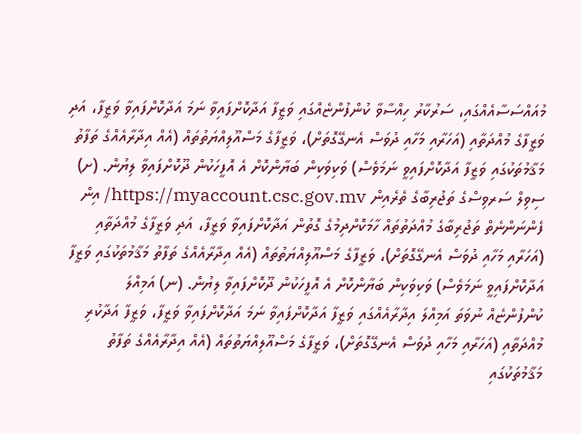މުއައްސަސާއެއްގައި، ސަރުކާރު ހިއްސާވާ ކުންފުންޏެއްގައި ވަޒީފާ އަދާކޮށްފައިވާ ނަމަ އަދާކޮށްފައިވާ ވަޒީފާ، އަދި ވަޒީފާގެ މުއްދަތާއި (އަހަރާއި މަހާއި ދުވަސް އެނގޭގޮތަށް)، ވަޒީފާގެ މަސްއޫލިއްޔަތުތައް (އެއް އިދާރާއެއްގެ ތަފާތު މަޤާމުތަކުގައި ވަޒީފާ އަދާކޮށްފައިވީ ނަމަވެސް) ވަކިވަކިން ބަޔާންކޮށް އެ އޮފީހަކުން ދޫކޮށްފައިވާ ލިޔުން. (ށ) ސިވިލް ސަރވިސްގެ ތަޖުރިބާގެ ތެރެއިން https://myaccount.csc.gov.mv/ އިން ފެންނަންނެތް ތަޖުރިބާގެ މުއްދަތުތައް ހާމަކޮށްދިމުގެ ގޮތުން އަދާކޮށްފައިވާ ވަޒީފާ، އަދި ވަޒީފާގެ މުއްދަތާއި (އަހަރާއި މަހާއި ދުވަސް އެނގޭގޮތަށް)، ވަޒީފާގެ މަސްއޫލިއްޔަތުތައް (އެއް އިދާރާއެއްގެ ތަފާތު މަޤާމުތަކުގައި ވަޒީފާ އަދާކޮށްފައިވީ ނަމަވެސް) ވަކިވަކިން ބަޔާންކޮށް އެ އޮފީހަކުން ދޫކޮށްފައިވާ ލިޔުން. (ނ) އަމިއްލަ ކުންފުންޏެއް ނުވަތަ އަމިއްލަ އިދާރާއެއްގައި ވަޒީފާ އަދާކޮށްފައިވާ ނަމަ އަދާކޮށްފައިވާ ވަޒީފާ، ވަޒީފާ އަދާކުރި މުއްދަތާއި (އަހަރާއި މަހާއި ދުވަސް އެނގޭގޮތަށް)، ވަޒީފާގެ މަސްއޫލިއްޔަތުތައް (އެއް އިދާރާއެއްގެ ތަފާތު މަޤާމުތަކުގައި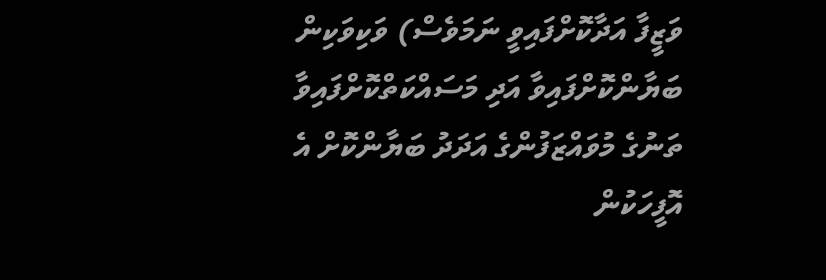ވަޒީފާ އަދާކޮށްފައިވީ ނަމަވެސް) ވަކިވަކިން ބަޔާންކޮށްފައިވާ އަދި މަސައްކަތްކޮށްފައިވާ ތަނުގެ މުވައްޒަފުންގެ އަދަދު ބަޔާންކޮށް އެ އޮފީހަކުން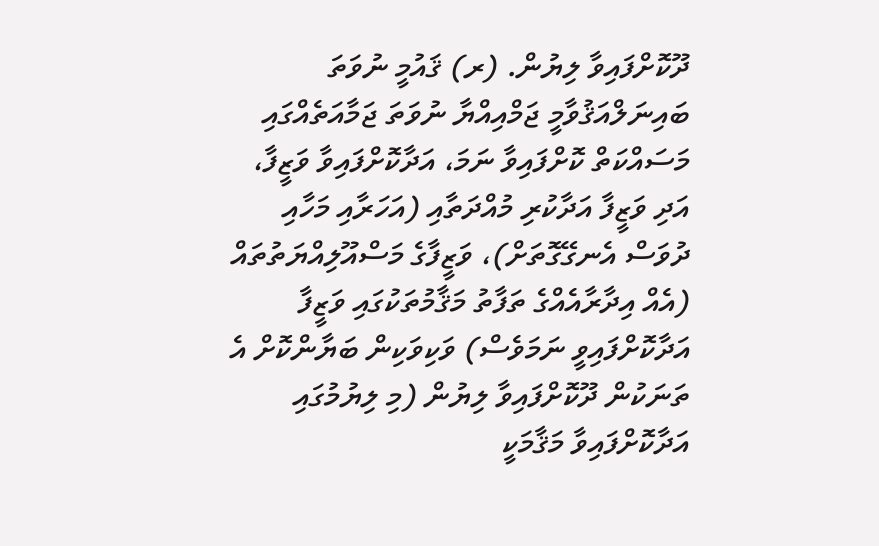ދޫކޮށްފައިވާ ލިޔުން. (ރ) ޤައުމީ ނުވަތަ ބައިނަލްއަޤުވާމީ ޖަމްއިއްޔާ ނުވަތަ ޖަމާއަތެއްގައި މަސައްކަތް ކޮށްފައިވާ ނަމަ، އަދާކޮށްފައިވާ ވަޒީފާ، އަދި ވަޒީފާ އަދާކުރި މުއްދަތާއި (އަހަރާއި މަހާއި ދުވަސް އެނގޭގޮތަށް)، ވަޒީފާގެ މަސްއޫލިއްޔަތުތައް (އެއް އިދާރާއެއްގެ ތަފާތު މަޤާމުތަކުގައި ވަޒީފާ އަދާކޮށްފައިވީ ނަމަވެސް) ވަކިވަކިން ބަޔާންކޮށް އެ ތަނަކުން ދޫކޮށްފައިވާ ލިޔުން (މި ލިޔުމުގައި އަދާކޮށްފައިވާ މަޤާމަކީ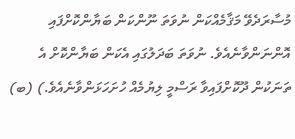މުސާރަދެވޭ މަޤާމެއްކަން ނުވަތަ ނޫންކަން ބަޔާންކޮށްފައި އޮންނަންވާނެއެވެ. ނުވަތަ ބަދަލުގައި އެކަން ބަޔާންކޮށް އެ ތަނަކުން ދޫކޮށްފައިވާ ރަސްމީ ލިޔުމެއް ހުށަހަޅަންވާނެއެވެ.) (ބ)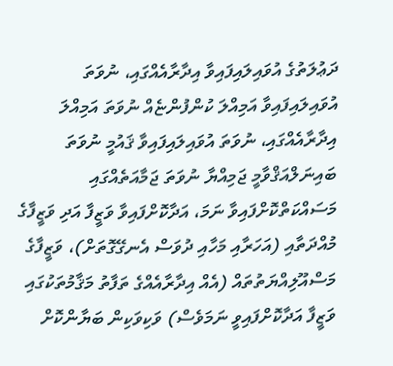ދަޢުލަތުގެ އުވައިލައިފައިވާ އިދާރާއެއްގައި، ނުވަތަ އުވައިލައިފައިވާ އަމިއްލަ ކުންފުންޏެއް ނުވަތަ އަމިއްލަ އިދާރާއެއްގައި، ނުވަތަ އުވައިލައިފައިވާ ޤައުމީ ނުވަތަ ބައިނަލްއަޤްވާމީ ޖަމިއްޔާ ނުވަތަ ޖަމާއަތެއްގައި މަސައްކަތްކޮށްފައިވާ ނަމަ، އަދާކޮށްފައިވާ ވަޒީފާ އަދި ވަޒީފާގެ މުއްދަތާއި (އަހަރާއި މަހާއި ދުވަސް އެނގޭގޮތަށް)، ވަޒީފާގެ މަސްއޫލިއްޔަތުތައް (އެއް އިދާރާއެއްގެ ތަފާތު މަޤާމުތަކުގައި ވަޒީފާ އަދާކޮށްފައިވީ ނަމަވެސް) ވަކިވަކިން ބަޔާންކޮށް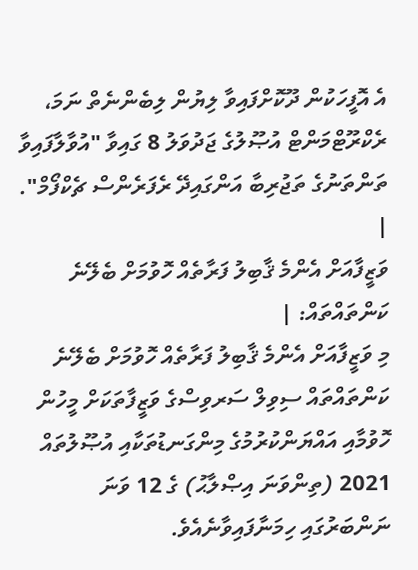އެ އޮފީހަކުން ދޫކޮށްފައިވާ ލިޔުން ލިބެންނެތް ނަމަ، ރެކްރޫޓްމަންޓް އުޞޫލުގެ ޖަދުވަލު 8 ގައިވާ "އުވާލާފައިވާ ތަންތަނުގެ ތަޖުރިބާ އަންގައިދޭ ރެފަރެންސް ޗެކްފޯމް". |
ވަޒީފާއަށް އެންމެ ޤާބިލު ފަރާތެއް ހޮވުމަށް ބެލޭނެ ކަންތައްތައް: |
މި ވަޒީފާއަށް އެންމެ ޤާބިލު ފަރާތެއް ހޮވުމަށް ބެލޭނެ ކަންތައްތައް ސިވިލް ސަރވިސްގެ ވަޒީފާތަކަށް މީހުން ހޮވުމާއި އައްޔަންކުރުމުގެ މިންގަނޑުތަކާއި އުޞޫލުތައް 2021 (ތިންވަނަ އިޞްލާޙު) ގެ 12 ވަނަ ނަންބަރުގައި ހިމަނާފައިވާނެއެވެ.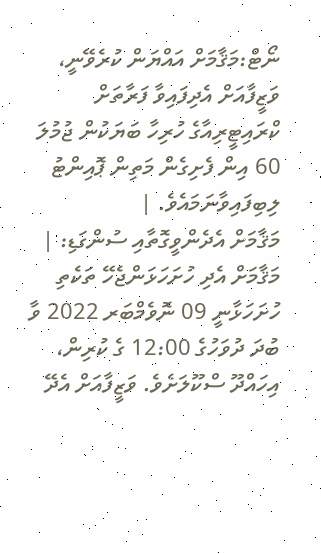ނޯޓް:މަޤާމަށް އައްޔަން ކުރެވޭނީ، ވަޒީފާއަށް އެދިފައިވާ ފަރާތަށް ކްރައިޓީރިއާގެ ހުރިހާ ބަޔަކުން ޖުމުލަ 60 އިން ފެށިގެން މަތިން ޕޮއިންޓު ލިބިފައިވާނަމައެވެ. |
މަޤާމަށް އެދެންވީގޮތާއި ސުންގަޑި: |
މަޤާމަށް އެދި ހުށަހަޅަންޖެހޭ ތަކެތި ހުށަހަޅާނީ 09 ނޮވެމްބަރ 2022 ވާ ބުދަ ދުވަހުގެ 12:00 ގެ ކުރިން، އިހައްދޫ ސްކޫލަށެވެ. ވަޒީފާއަށް އެދޭ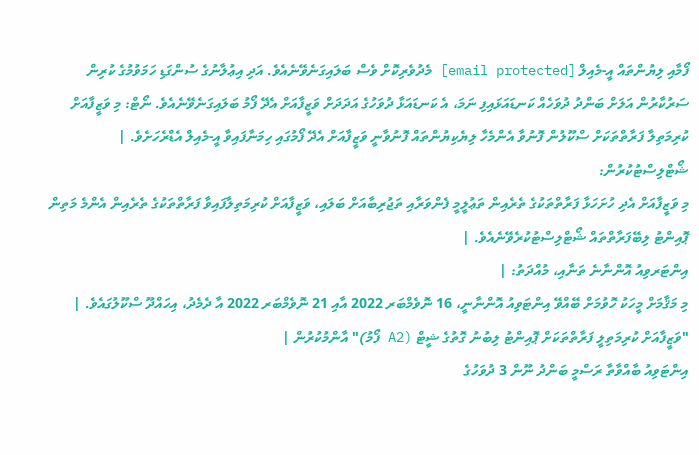ފޯމާއި ލިޔުންތައް އީ-މެއިލް [email protected] މެދުވެރިކޮށް ވެސް ބަލައިގަނެވޭނެއެވެ. އަދި އިޢުލާނުގެ ސުންގަޑި ހަމަވުމުގެ ކުރިން ސަރުކާރުން އަލަށް ބަންދު ދުވަހެއް ކަނޑައަޅައިފި ނަމަ، އެ ކަނޑައަޅާ ދުވަހުގެ އަދަދަށް ވަޒީފާއަށް އެދޭ ފޯމު ބަލައިގަނެވޭނެއެވެ. ނޯޓް: މި ވަޒީފާއަށް ކުރިމަތިލާ ފަރާތްތަކަށް ސްކޫލުން ފޮނުވާ އެންމެހާ ލިޔެކިޔުންތައް ފޮނުވާނީ ވަޒީފާއަށް އެދޭ ފޯމުގައި ހިމަނާފައިވާ އީ-މެއިލް އެޑްރެހަށެވެ. |
ޝޯޓްލިސްޓުކުރުން:
މި ވަޒީފާއަށް އެދި ހުށަހަޅާ ފަރާތްތަކުގެ ތެރެއިން ތަޢުލީމީ ފެންވަރާއި ތަޖުރިބާއަށް ބަލައި، ވަޒީފާއަށް ކުރިމަތިލާފައިވާ ފަރާތްތަކުގެ ތެރެއިން އެންމެ މަތިން ޕޮއިންޓު ލިބޭފަރާތްތައް ޝޯޓްލިސްޓުކުރެވޭނެއެވެ. |
އިންޓަރވިއު އޮންނާނެ ތަނާއި، މުއްދަތު: |
މި މަޤާމަށް މީހަކު ހޮވުމަށް ބޭއްވޭ އިންޓަވިއު އޮންނާނީ، 16 ނޮވެމްބަރ 2022 އާއި 21 ނޮވެމްބަރ 2022 އާ ދެމެދު، އިހައްދޫ ސްކޫލުގައެވެ. |
"ވަޒީފާއަށް ކުރިމަތިލީ ފަރާތްތަކަށް ޕޮއިންޓު ލިބުނު ގޮތުގެ ޝީޓް (A2 ފޯމު)" އާންމުކުރުން |
އިންޓަވިއު ބާއްވާތާ ރަސްމީ ބަންދު ނޫން 3 ދުވަހުގެ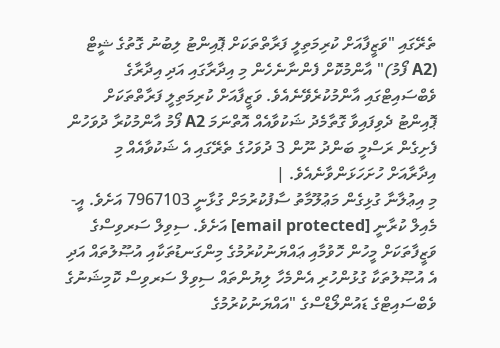ތެރޭގައި "ވަޒީފާއަށް ކުރިމަތިލީ ފަރާތްތަކަށް ޕޮއިންޓު ލިބުނު ގޮތުގެ ޝީޓް (A2 ފޯމު)" އާންމުކޮށް ފެންނާނެހެން މި އިދާރާގައި އަދި އިދާރާގެ ވެބްސައިޓްގައި އާންމުކުރެވޭނެއެވެ. ވަޒީފާއަށް ކުރިމަތިލީ ފަރާތްތަކަށް ޕޮއިންޓު ދެވިފައިވާ ގޮތާމެދު ޝަކުވާއެއް އޮތްނަމަ A2 ފޯމު އާންމުކުރާ ދުވަހުން ފެށިގެން ރަސްމީ ބަންދު ނޫން 3 ދުވަހުގެ ތެރޭގައި އެ ޝަކުވާއެއް މި އިދާރާއަށް ހުށަހަޅަންވާނެއެވެ. |
މި އިޢުލާނާ ގުޅިގެން މަޢުލޫމާތު ސާފުކުރުމަށް ގުޅާނީ 7967103 އަށެވެ. އީ-މެއިލް ކުރާނީ [email protected] އަށެވެ. ސިވިލް ސަރވިސްގެ ވަޒީފާތަކަށް މީހުން ހޮވުމާއި ޢައްޔަނުކުރުމުގެ މިންގަނޑުތަކާއި އުޞޫލުތައް އަދި އެ އުޞޫލުތަކާ ގުޅުންހުރި އެންމެހާ ލިޔުންތައް ސިވިލް ސަރވިސް ކޮމިޝަނުގެ ވެބްސައިޓްގެ ޑައުންލޯޑްސްގެ "އައްޔަނުކުރުމުގެ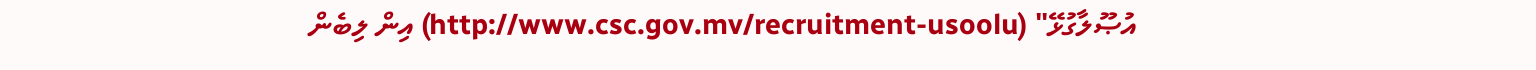އުޞޫލާގުޅޭ" (http://www.csc.gov.mv/recruitment-usoolu) އިން ލިބެން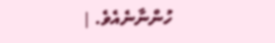ހުންނާނެއެވެ. |